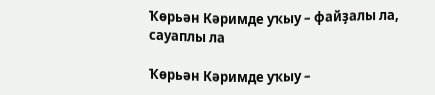Ҡөрьән Кәримде уҡыу – файҙалы ла, сауаплы ла

Ҡөрьән Кәримде уҡыу –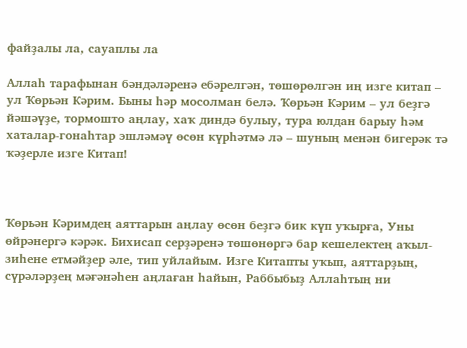файҙалы ла, сауаплы ла

Аллаһ тарафынан бәндәләренә ебәрелгән, төшөрөлгән иң изге китап – ул Ҡөрьән Кәрим. Быны һәр мосолман белә. Ҡөрьән Кәрим – ул беҙгә йәшәүҙе, тормошто аңлау, хаҡ диндә булыу, тура юлдан барыу һәм хаталар-гонаһтар эшләмәү өсөн күрһәтмә лә – шуның менән бигерәк тә ҡәҙерле изге Китап!



Ҡөрьән Кәримдең аяттарын аңлау өсөн беҙгә бик күп уҡырға, Уны өйрәнергә кәрәк. Бихисап серҙәренә төшөнөргә бар кешелектең аҡыл-зиһене етмәйҙер әле, тип уйлайым. Изге Китапты уҡып, аяттарҙың, сүрәләрҙең мәғәнәһен аңлаған һайын, Раббыбыҙ Аллаһтың ни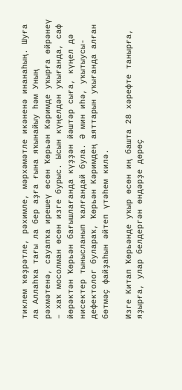тиклем ҡөҙрәтле, рәхимле, мәрхәмәтле икәненә инанаһың. Шуға ла Аллаһҡа тағы ла бер аҙға ғына яҡынайыу һәм Уның рәхмәтенә, сауапҡа ирешеү өсөн Ҡөрьән Кәримде уҡырға өйрәнеү – хаҡ мосолман өсөн изге бурыс. Ысын күңелдән уҡығанда, саф йөрәктән Ҡөрьән бағышлағанда күҙҙән йәштәр сыға, күңел дә нисектер тынысланып ҡалғандай була. Ә мин иһә, уҡытыусы-дефектолог булараҡ, Ҡөрьән Кәримдең аяттарын уҡығанда алған бөтмәҫ файҙаһын әйтеп үтәһем килә.

Изге Китап Ҡөрьәнде уҡыр өсөн иң башта 28 хәрефте танырға, яҙырға, улар белдергән өндәрҙе дөрөҫ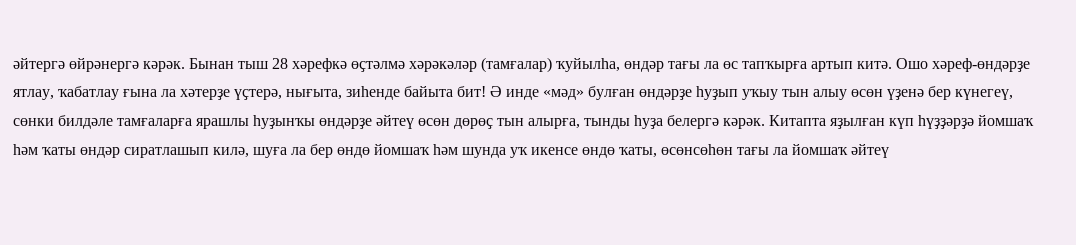әйтергә өйрәнергә кәрәк. Бынан тыш 28 хәрефкә өҫтәлмә хәрәкәләр (тамғалар) ҡуйылһа, өндәр тағы ла өс тапҡырға артып китә. Ошо хәреф-өндәрҙе ятлау, ҡабатлау ғына ла хәтерҙе үҫтерә, нығыта, зиһенде байыта бит! Ә инде «мәд» булған өндәрҙе һуҙып уҡыу тын алыу өсөн үҙенә бер күнегеү, сөнки билдәле тамғаларға ярашлы һуҙынҡы өндәрҙе әйтеү өсөн дөрөҫ тын алырға, тынды һуҙа белергә кәрәк. Китапта яҙылған күп һүҙҙәрҙә йомшаҡ һәм ҡаты өндәр сиратлашып килә, шуға ла бер өндө йомшаҡ һәм шунда уҡ икенсе өндө ҡаты, өсөнсөһөн тағы ла йомшаҡ әйтеү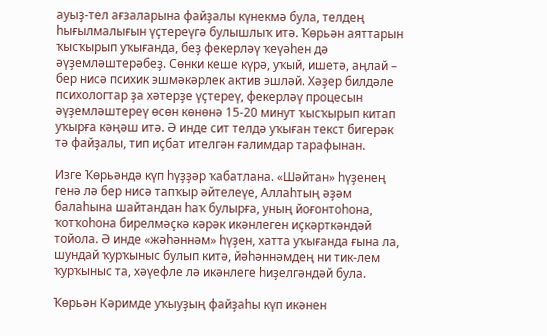ауыҙ-тел ағзаларына файҙалы күнекмә була, телдең һығылмалығын үҫтереүгә булышлыҡ итә. Ҡөрьән аяттарын ҡысҡырып уҡығанда, беҙ фекерләү ҡеүәһен дә әүҙемләштерәбеҙ. Сөнки кеше күрә, уҡый, ишетә, аңлай – бер нисә психик эшмәкәрлек актив эшләй. Хәҙер билдәле психологтар ҙа хәтерҙе үҫтереү, фекерләү процесын әүҙемләштереү өсөн көнөнә 15-20 минут ҡысҡырып китап уҡырға кәңәш итә. Ә инде сит телдә уҡыған текст бигерәк тә файҙалы, тип иҫбат ителгән ғалимдар тарафынан.

Изге Ҡөрьәндә күп һүҙҙәр ҡабатлана. «Шәйтан» һүҙенең генә лә бер нисә тапҡыр әйтелеүе, Аллаһтың әҙәм балаһына шайтандан һаҡ булырға, уның йоғонтоһона, ҡотҡоһона бирелмәҫкә кәрәк икәнлеген иҫкәрткәндәй тойола. Ә инде «жәһәннәм» һүҙен, хатта уҡығанда ғына ла, шундай ҡурҡыныс булып китә, йәһәннәмдең ни тик-лем ҡурҡыныс та, хәүефле лә икәнлеге һиҙелгәндәй була.

Ҡөрьән Кәримде уҡыуҙың файҙаһы күп икәнен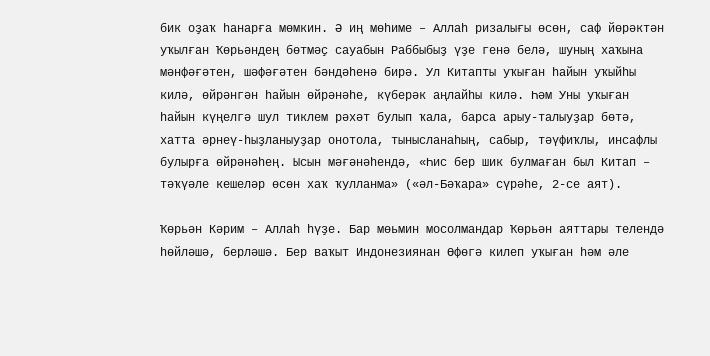бик оҙаҡ һанарға мөмкин. Ә иң мөһиме – Аллаһ ризалығы өсөн, саф йөрәктән уҡылған Ҡөрьәндең бөтмәҫ сауабын Раббыбыҙ үҙе генә белә, шуның хаҡына мәнфәғәтен, шәфәғәтен бәндәһенә бирә. Ул Китапты уҡыған һайын уҡыйһы килә, өйрәнгән һайын өйрәнәһе, күберәк аңлайһы килә. Һәм Уны уҡыған һайын күңелгә шул тиклем рәхәт булып ҡала, барса арыу-талыуҙар бөтә, хатта әрнеү-һыҙланыуҙар онотола, тынысланаһың, сабыр, тәүфиҡлы, инсафлы булырға өйрәнәһең. Ысын мәғәнәһендә, «Һис бер шик булмаған был Китап – тәҡүәле кешеләр өсөн хаҡ ҡулланма» («әл-Бәҡара» сүрәһе, 2-се аят).

Ҡөрьән Кәрим – Аллаһ һүҙе. Бар мөьмин мосолмандар Ҡөрьән аяттары телендә һөйләшә, берләшә. Бер ваҡыт Индонезиянан Өфөгә килеп уҡыған һәм әле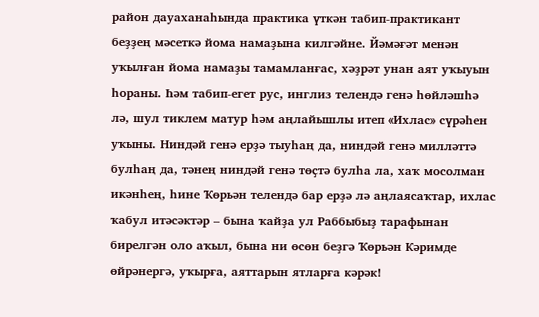район дауаханаһында практика үткән табип-практикант беҙҙең мәсеткә йома намаҙына килгәйне. Йәмәғәт менән уҡылған йома намаҙы тамамланғас, хәҙрәт унан аят уҡыуын һораны. Һәм табип-егет рус, инглиз телендә генә һөйләшһә лә, шул тиклем матур һәм аңлайышлы итеп «Ихлас» сүрәһен уҡыны. Ниндәй генә ерҙә тыуһаң да, ниндәй генә милләттә булһаң да, тәнең ниндәй генә төҫтә булһа ла, хаҡ мосолман икәнһең, һине Ҡөрьән телендә бар ерҙә лә аңлаясаҡтар, ихлас ҡабул итәсәктәр – бына ҡайҙа ул Раббыбыҙ тарафынан бирелгән оло аҡыл, бына ни өсөн беҙгә Ҡөрьән Кәримде өйрәнергә, уҡырға, аяттарын ятларға кәрәк!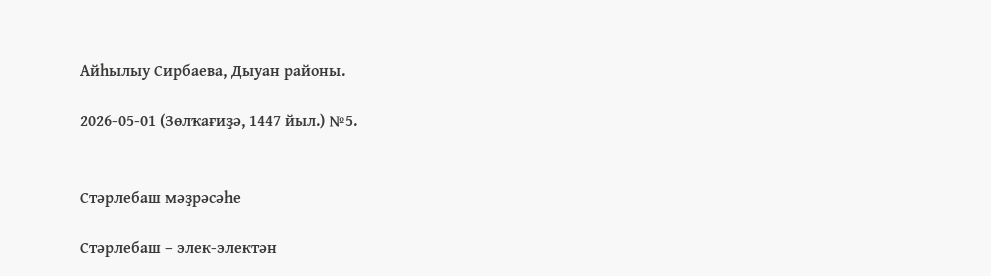Айһылыу Сирбаева, Дыуан районы.

2026-05-01 (Зөлҡағиҙә, 1447 йыл.) №5.


Стәрлебаш мәҙрәсәһе

Стәрлебаш – элек-электән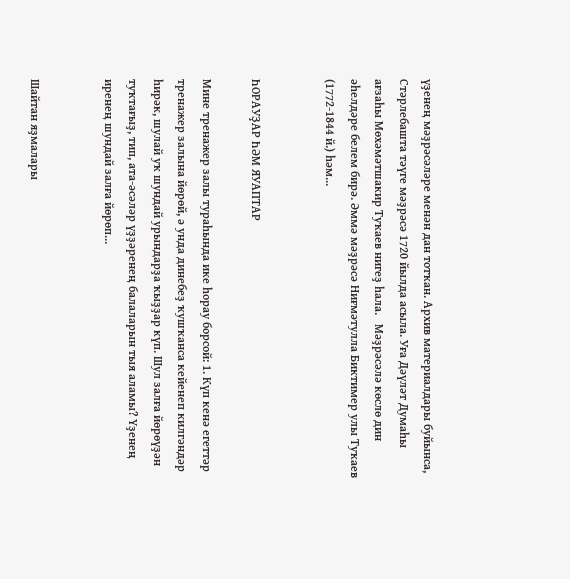үҙенең мәҙрәсәләре менән дан тотҡан. Архив материалдары буйынса, Стәрлебашта тәүге мәҙрәсә 1720 йылда асыла. Уға Дәүләт Думаһы ағзаһы Мөхәмәтшакир Туҡаев нигеҙ һала.   Мәҙрәсәлә көслө дин әһелдәре белем бирә. Әммә мәҙрәсә Ниғмәтулла Биктимер улы Туҡаев (1772-1844 й.) һәм...


ҺОРАУҘАР ҺӘМ ЯУАПТАР

Мине тренажер залы тураһында ике һорау борсой: 1. Күп кенә егеттәр тренажер залына йөрөй, ә унда динебеҙ ҡушҡанса кейенеп килгәндәр һирәк, шулай уҡ шундай урындарҙа ҡыҙҙар күп. Шул залға йөрөүҙән туҡтағыҙ, тип, ата-әсәләр үҙҙәренең балаларын тыя аламы? Үҙенең иренең шундай залға йөрөп...


Шайтан яҙмалары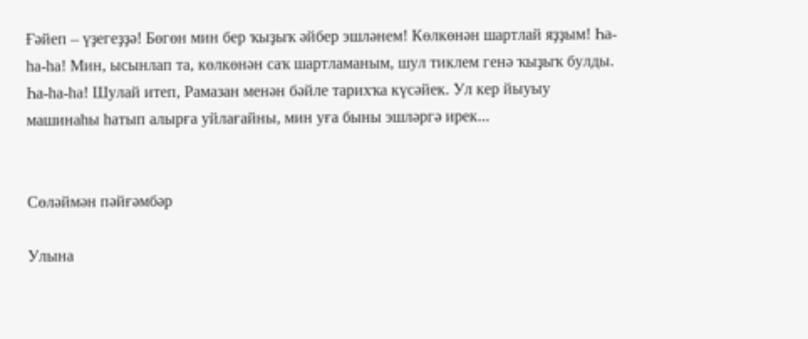Ғәйеп – үҙегеҙҙә! Бөгөн мин бер ҡыҙыҡ әйбер эшләнем! Көлкөнән шартлай яҙҙым! Һа-һа-һа! Мин, ысынлап та, көлкөнән саҡ шартламаным, шул тиклем генә ҡыҙыҡ булды. Һа-һа-һа! Шулай итеп, Рамазан менән бәйле тарихҡа күсәйек. Ул кер йыуыу машинаһы һатып алырға уйлағайны, мин уға быны эшләргә ирек...


Сөләймән пәйғәмбәр

Улына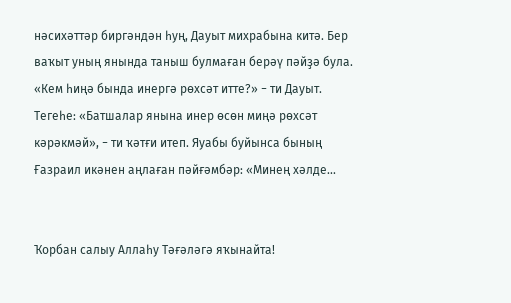нәсихәттәр биргәндән һуң, Дауыт михрабына китә. Бер ваҡыт уның янында таныш булмаған берәү пәйҙә була. «Кем һиңә бында инергә рөхсәт итте?» − ти Дауыт. Тегеһе: «Батшалар янына инер өсөн миңә рөхсәт кәрәкмәй», − ти ҡәтғи итеп. Яуабы буйынса бының Ғазраил икәнен аңлаған пәйғәмбәр: «Минең хәлде...


Ҡорбан салыу Аллаһу Тәғәләгә яҡынайта!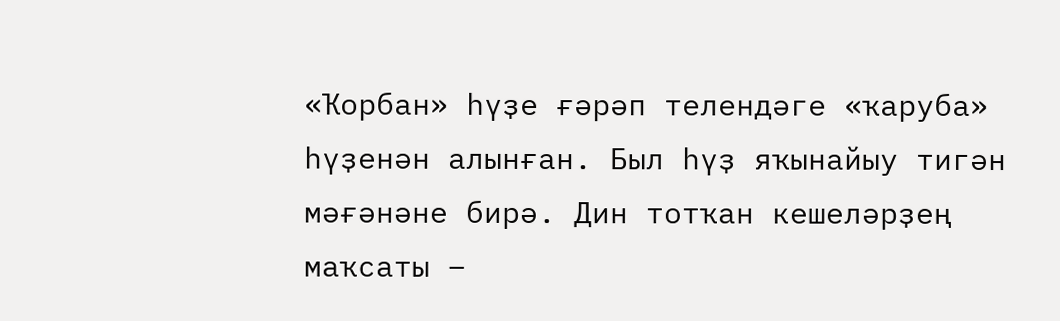«Ҡорбан» һүҙе ғәрәп телендәге «ҡаруба» һүҙенән алынған. Был һүҙ яҡынайыу тигән мәғәнәне бирә. Дин тотҡан кешеләрҙең маҡсаты –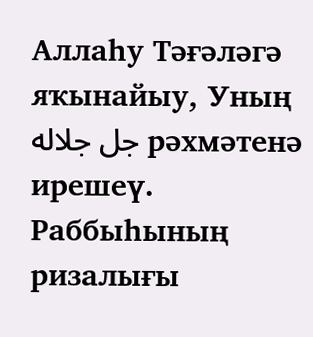Аллаһу Тәғәләгә яҡынайыу, Уның جل جلاله рәхмәтенә ирешеү.   Раббыһының ризалығы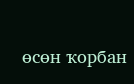өсөн ҡорбан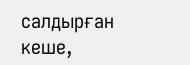салдырған кеше,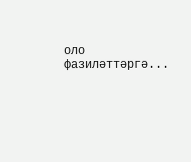оло фазиләттәргә...